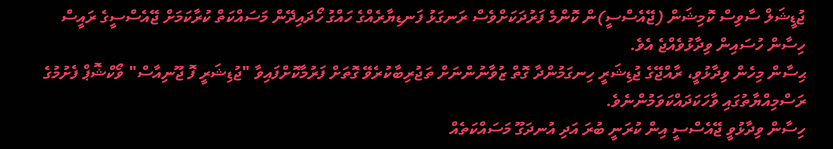ޖުޑީޝަލް ސާވިސް ކޮމިޝަން (ޖޭއެސްސީ)ން ކޮންމެ ފަރުދަކަށްވެސް ރަނގަޅު ފަނޑިޔާރެއްގެ ހައްގު ހޯދައިދޭން މަސައްކަތް ކުރާކަމަށް ޖޭއެސްސީގެ ރައީސް ހިސާން ހުސައިން ވިދާޅުވެއްޖެ އެވެ.
ޙިސާން މިހެން ވިދާޅުވީ، ރާއްޖޭގެ ޖުޑިޝަރީ ހިނގަމުންދާ ގޮތް ޒުވާނުންނަށް ތަޖުރިބާކުރެވޭ ގޮތަށް ފަރުމާކޮށްފައިވާ "ޖުޑިޝަރީ ފޮ ޖޫނިއާސް" ވޯކްޝޮޕް ފެށުމުގެ ރަސްމިއްޔާތުގައި ވާހަކަދައްކަވަމުންނެވެ.
ހިސާން ވިދާޅުވީ ޖޭއެސްސީ އިން ކުރަނީ ބުރަ އަދި އުނދަގޫ މަސައްކަތެއް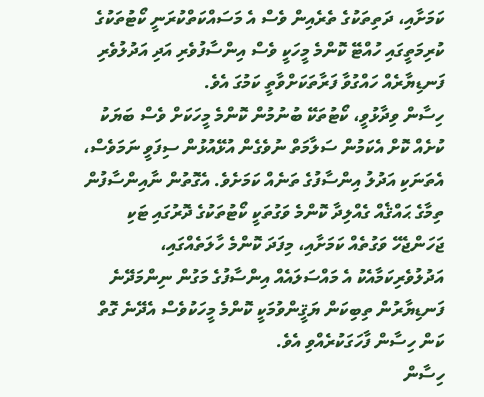ކަމަށާއި، ދަތިތަކުގެ ތެރެއިން ވެސް އެ މަސައްކަތްކުރަނީ ކޯޓުތަކުގެ ކުރިމަތީގައި ހުއްޓޭ ކޮންމެ މީހަކީ ވެސް އިންސާފުވެރި އަދި އަދުލުވެރި ފަނޑިޔާރެއް ހައްގުވާ ފަރާތަކަށްވާތީ ކަމުގަ އެވެ.
ހިސާން ވިދާޅުވީ، ކޯޓުތަކޭ ބުނުމުން ކޮންމެ މީހަކަށް ވެސް ބަޔަކު ކުށެއް ކޮށް އެކަމުން ސަލާމަތް ނުވެގެން އުޅޭއުޅުން ސިފަވީ ނަމަވެސް، އެތަނަކި އަދުލު އިންސާފުގެ ތަނެއް ކަމަށެވެ. އެގޮތުން ނާއިންސާފުން ތިމާގެ ޙައްޤެއް ގެއްލިދާ ކޮންމެ ވަގުތަކީ ކޯޓުތަކުގެ ދޮރުގައި ޓަކި ޖަހަންޖެހޭ ވަގުތެއް ކަމަށާއި، މިފަދަ ކޮންމެ ހާލަތެއްގައި، އަދުލުވެރިކަމާއެކު އެ މައްސަލައެއް އިންސާފުގެ މަގުން ނިންމަދޭނެ ފަނޑިޔާރުން ތިބިކަން ޔަޤީންވުމަކީ ކޮންމެ މީހަކުވެސް އެދޭނެ ގޮތް ކަން ހިސާން ފާހަގަކުރެއްވި އެވެ.
ހިސާން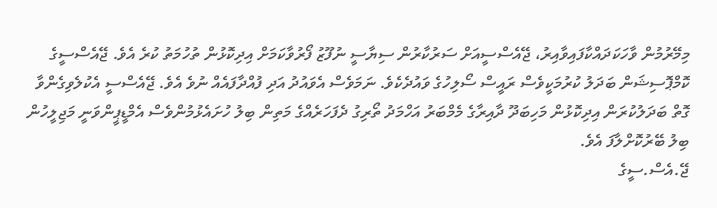މިމޭރުމުން ވާހަކަދައްކާފައިވާއިރު، ޖޭއެސްސީއަށް ސަރުކާރުން ސިޔާސީ ނުފޫޒު ފޯރުވާކަމަށް އިދިކޮޅުން ތުހުމަތު ކުރެ އެވެ. ޖޭއެސްސީގެ ކޮމްޕޮސިޝަން ބަދަލު ކުރުމަކީވެސް ރައީސް ސޯލިހުގެ ވައުދެކެވެ. ނަމަވެސް އެވައުދު އަދި ފުއްދާފައެއް ނުވެ އެވެ. ޖޭއެސްސީ އެކުލެވިގެންވާ ގޮތް ބަދަލުކުރަން އިދިކޮޅުން މަހިބަދޫ ދާއިރާގެ މެމްބަރު އަހްމަދު ތޯރިގު ދެފަހަރެއްގެ މަތިން ބިލު ހުށައެޅުމުންވެސް އެމްޑީޕީންވަނީ މަޖިލީހުން ބިލު ބޭރުކޮށްލާފަ އެވެ.
ޖޭ.އެސް.ސީގެ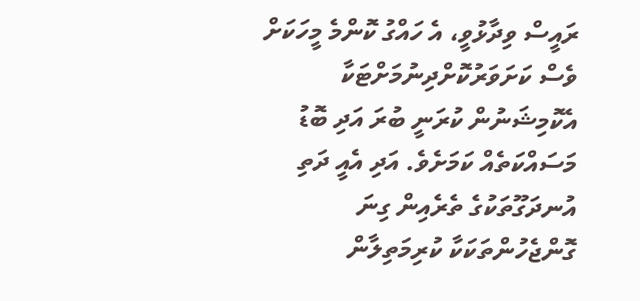ރައީސް ވިދާޅުވީ، އެ ހައްގު ކޮންމެ މީހަކަށް ވެސް ކަށަވަރުކޮށްދިނުމަށްޓަކާ އެކޮމިޝަނުން ކުރަނީ ބުރަ އަދި ބޮޑު މަސައްކަތެއް ކަމަށެވެ. އަދި އެއީ ދަތި އުނދަގޫތަކުގެ ތެރެއިން ގިނަ ގޮންޖެހުންތަކަކާ ކުރިމަތިލާން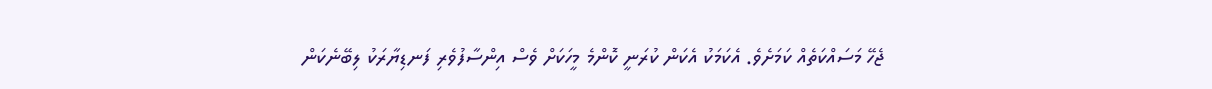ޖެހޭ މަސައްކަތެއް ކަމަށެވެ. އެކަމަކު އެކަން ކުރަނީ ކޮންމެ މީހަކަށް ވެސް އިންސާފުވެރި ފަނޑިޔާރަކު ލިބޭނެކަން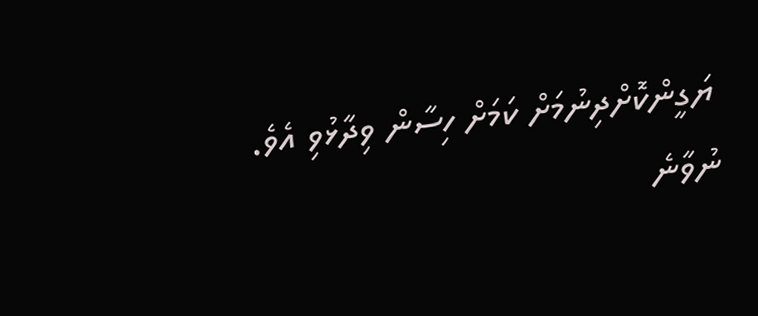ޔަގީންކޮށްދިނުމަށް ކަމަށް ހިސާން ވިދާޅުވި އެވެ.
ނުވާނެ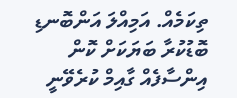ތިކަމެއް. އަމިއްލަ އަންބޮނޑި ބޮޑުކުރާ ބަޔަކަށް ކޮން އިންސާފެއް ގާއިމް ކުރެވޭނީ